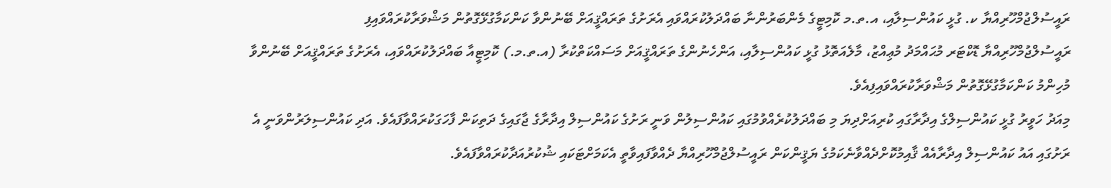ރައީސުލްޖުމްހޫރިއްޔާ ކ. ގުޅީ ކައުންސިލާއި، އ.ތ.މ ކޮމިޓީގެ މެންބަރުންނާ ބައްދަލުކުރައްވައި އެރަށުގެ ތަރައްޤީއަށް ބޭނުންވާ ކަންކަމާގުޅޭގޮތުން މަޝްވަރާކުރައްވައިފި
ރައީސުލްޖުމްހޫރިއްޔާ ޑޮކްޓަރ މުޙައްމަދު މުޢިއްޒު، މާލެއަތޮޅު ގުޅީ ކައުންސިލާއި، އަންހެނުންގެ ތަރައްޤީއަށް މަސައްކަތްކުރާ (އ.ތ.މ.) ކޮމިޓީއާ ބައްދަލުކުރައްވައި، އެރަށުގެ ތަރައްޤީއަށް ބޭނުންވާ މުހިންމު ކަންކަމާގުޅޭގޮތުން މަޝްވަރާކުރައްވައިފިއެވެ.
މިއަދު ހަވީރު ގުޅީ ކައުންސިލްގެ އިދާރާގައި ކުރިއަށްދިޔަ މި ބައްދަލުކުރެއްވުމުގައި ކައުންސިލުން ވަނީ ރަށުގެ ކައުންސިލް އިދާރާގެ ޖާގައިގެ ދަތިކަން ފާހަގަކުރައްވާފައެވެ. އަދި ކައުންސިލަރުންވަނީ އެ ރަށުގައި އައު ކައުންސިލް އިދާރާއެއް ޤާއިމުކޮށްދެއްވާނެކަމުގެ ޔަޤީންކަން ރައީސުލްޖުމްހޫރިއްޔާ ދެއްވާފައިވާތީ އެކަމަށްޓަކައި ޝުކުރުއަދާކުރައްވާފައެވެ.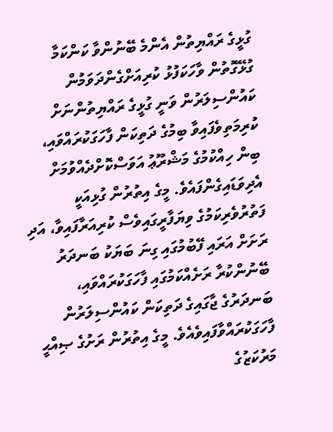ގުޅީގެ ރައްޔިތުން އެންމެ ބޭނުންވާ ކަންކަމާ ގުޅޭގޮތުން ވާހަކަފުޅު ކުރިއަށްގެންދަވަމުން ކައުންސިލަރުން ވަނީ ގުޅީގެ ރައްޔިތުންނަށް ކުރިމަތިވެފައިވާ ބިމުގެ ދަތިކަން ފާހަގަކުރައްވައި، ބިން ހިއްކުމުގެ މަޝްރޫޢު އަވަސްކޮށްދެއްވުމަށް އެދިވަޑައިގެންފައެވެ. މީގެ އިތުރުން ގުޅިއަކީ ފަތުރުވެރިކަމުގެ ވިޔަފާރީގައިވެސް ކުރިއަރާފައިވާ، އަދި ރަށަށް އަރައި ފޭބުމުގައި ގިނަ ބަޔަކު ބަނދަރު ބޭނުންކުރާ ރަށެއްކަމުގައި ފާހަގަކުރައްވައި، ބަނދަރުގެ ޖާގައިގެ ދަތިކަން ކައުންސިލަރުން ފާހަގަކުރައްވާފައިވެއެވެ. މީގެ އިތުރުން ރަށުގެ ޞިއްޙީ މަރުކަޒުގެ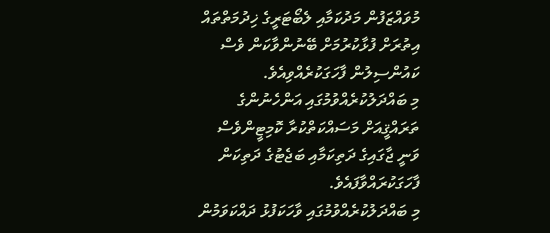މުވައްޒަފުން މަދުކަމާއި ލެބޯޓަރީގެ ޚިދުމަތްތައް އިތުރަށް ފުޅާކުރުމަށް ބޭނުންވާކަން ވެސް ކައުންސިލުން ފާހަގަކުރެއްވިއެވެ.
މި ބައްދަލުކުރެއްވުމުގައި އަންހެނުންގެ ތަރައްޤީއަށް މަސައްކަތްކުރާ ކޮމިޓީންވެސް ވަނީ ޖާގައިގެ ދަތިކަމާއި ބަޖެޓުގެ ދަތިކަން ފާހަގަކުރައްވާފައެވެ.
މި ބައްދަލުކުރެއްވުމުގައި ވާހަކަފުޅު ދައްކަވަމުން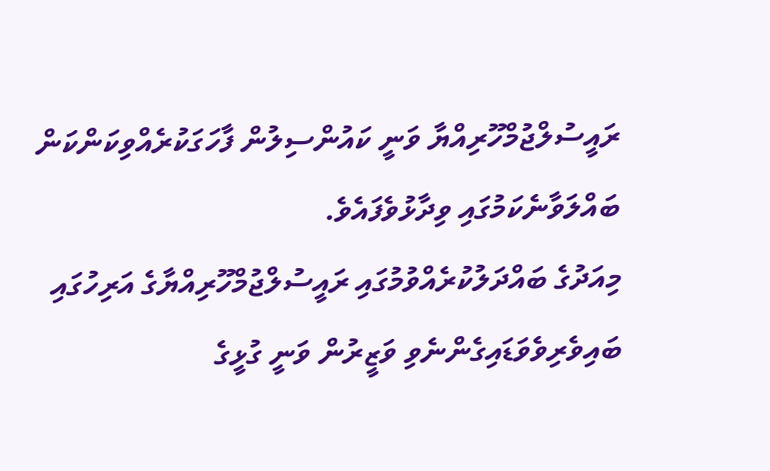ރައީސުލްޖުމްހޫރިއްޔާ ވަނީ ކައުންސިލުން ފާހަގަކުރެއްވިކަންކަން ބައްލަވާނެކަމުގައި ވިދާޅުވެފައެވެ.
މިއަދުގެ ބައްދަލުކުރެއްވުމުގައި ރައީސުލްޖުމްހޫރިއްޔާގެ އަރިހުގައި ބައިވެރިވެވަޑައިގެންނެވި ވަޒީރުން ވަނީ ގުޅީގެ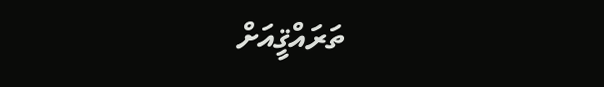ތަރައްޤީއަށް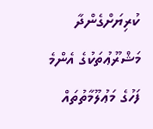ކުރިޔަށްގެންދާ މަޝްރޫޢުތަކުގެ އެންމެ ފަހުގެ މަޢުލޫމާތުތައް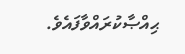ޙިއްޞާކުރައްވާފައެވެ.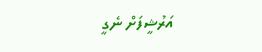އަރުޝީފަށް ނެގީ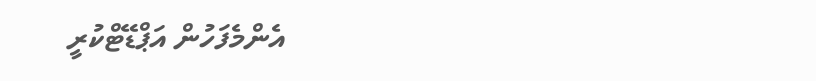އެންމެފަހުން އަޕްޑޭޓްކުރީ